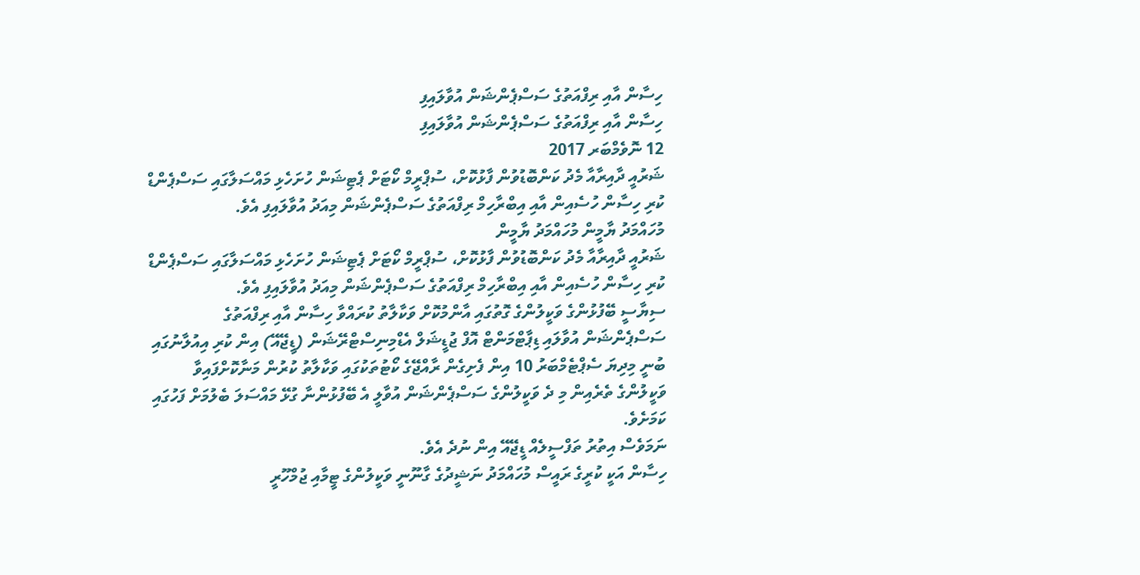ހިސާން އާއި ރިފްއަތުގެ ސަސްޕެންޝަން އުވާލައިފި
ހިސާން އާއި ރިފްއަތުގެ ސަސްޕެންޝަން އުވާލައިފި
12 ނޮވެމްބަރ 2017
ޝަރުއީ ދާއިރާއާ މެދު ކަންބޮޑުވުން ފާޅުކޮށް، ސުޕްރީމް ކޯޓަށް ޕެޓިޝަން ހުށަހެޅި މައްސަލާގައި ސަސްޕެންޑް ކުރި ހިސާން ހުސެއިން އާއި އިބްރާހިމް ރިފްއަތުގެ ސަސްޕެންޝަން މިއަދު އުވާލައިފި އެވެ.
މުހައްމަދު ޔާމީން މުހައްމަދު ޔާމީން
ޝަރުއީ ދާއިރާއާ މެދު ކަންބޮޑުވުން ފާޅުކޮށް، ސުޕްރީމް ކޯޓަށް ޕެޓިޝަން ހުށަހެޅި މައްސަލާގައި ސަސްޕެންޑް ކުރި ހިސާން ހުސެއިން އާއި އިބްރާހިމް ރިފްއަތުގެ ސަސްޕެންޝަން މިއަދު އުވާލައިފި އެވެ.
ސިޔާސީ ބޭފުޅުންގެ ވަކީލުންގެ ގޮތުގައި އާންމުކޮށް ވަކާލާތު ކުރައްވާ ހިސާން އާއި ރިފްއަތުގެ ސަސްޕެންޝަން އުވާލައި ޑިޕާޓްމަންޓް އޮފް ޖުޑީޝަލް އެޑްމިނިސްޓްރޭޝަން (ޑީޖޭއޭ) އިން ކުރި އިއުލާނުގައި ބުނީ މިދިޔަ ސެޕްޓެމްބަރު 10 އިން ފެށިގެން ރާއްޖޭގެ ކޯޓުތަކުގައި ވަކާލާތު ކުރުން މަނާކޮށްފައިވާ ވަކީލުންގެ ތެރެއިން މި ދެ ވަކީލުންގެ ސަސްޕެންޝަން އުވާލީ އެ ބޭފުޅުންނާ ގުޅޭ މައްސަލަ ބެލުމަށް ފަހުގައި ކަމަށެވެ.
ނަމަވެސް އިތުރު ތަފްސީލެއް ޑީޖޭއޭ އިން ނުދެ އެވެ.
ހިސާން އަކީ ކުރީގެ ރައީސް މުހައްމަދު ނަޝީދުގެ ގާނޫނީ ވަކީލުންގެ ޓީމާއި ޖުމްހޫރީ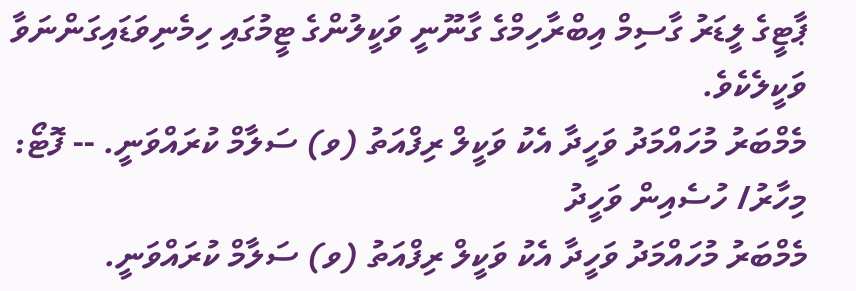ޕާޓީގެ ލީޑަރު ގާސިމް އިބްރާހިމްގެ ގާނޫނީ ވަކީލުންގެ ޓީމުގައި ހިމެނިވަޑައިގަންނަވާ ވަކީލެކެވެ.
މެމްބަރު މުހައްމަދު ވަހީދާ އެކު ވަކީލް ރިފްއަތު (ވ) ސަލާމް ކުރައްވަނީ. -- ފޮޓޯ: މިހާރު/ ހުސެއިން ވަހީދު
މެމްބަރު މުހައްމަދު ވަހީދާ އެކު ވަކީލް ރިފްއަތު (ވ) ސަލާމް ކުރައްވަނީ.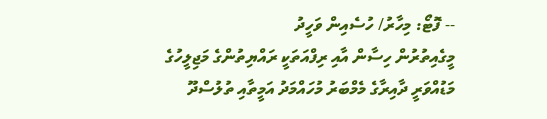-- ފޮޓޯ: މިހާރު/ ހުސެއިން ވަހީދު
މީގެއިތުރުން ހިސާން އާއި ރިފްއަތަކީ ރައްޔިތުންގެ މަޖިލީހުގެ މަޑުއްވަރީ ދާއިރާގެ މެމްބަރު މުހައްމަދު އަމީތާއި ތުލުސްދޫ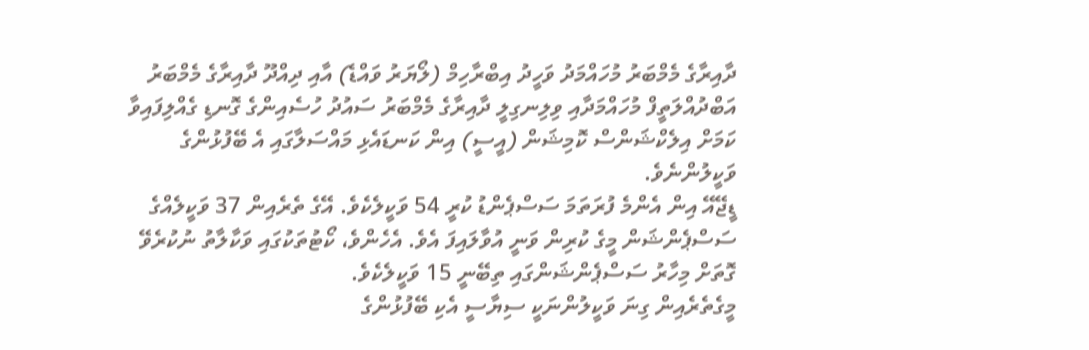ދާއިރާގެ މެމްބަރު މުހައްމަދު ވަހީދު އިބްރާހިމް (ލޯޔަރު ވައްޑެ) އާއި ދިއްދޫ ދާއިރާގެ މެމްބަރު އަބްދުއްލަތީފް މުހައްމަދާއި ވިލިނގިލީ ދާއިރާގެ މެމްބަރު ސައުދު ހުސެއިންގެ ގޮނޑި ގެއްލިފައިވާ ކަމަށް އިލެކްޝަންސް ކޮމިޝަން (އީސީ) އިން ކަނޑައެޅި މައްސަލާގައި އެ ބޭފުޅުންގެ ވަކީލުންނެވެ.
ޑީޖޭއޭ އިން އެންމެ ފުރަތަމަ ސަސްޕެންޑު ކުރީ 54 ވަކީލެކެވެ. އޭގެ ތެރެއިން 37 ވަކީލެއްގެ ސަސްޕެންޝަން މީގެ ކުރިން ވަނީ އުވާލައިފަ އެވެ. އެހެންވެ، ކޯޓުތަކުގައި ވަކާލާތު ނުކުރެވޭ ގޮތަށް މިހާރު ސަސްޕެންޝަންގައި ތިބޭނީ 15 ވަކީލެކެވެ.
މީގެތެރެއިން ގިނަ ވަކީލުންނަކީ ސިޔާސީ އެކި ބޭފުޅުންގެ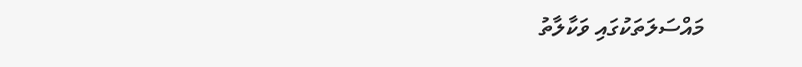މައްސަލަތަކުގައި ވަކާލާތު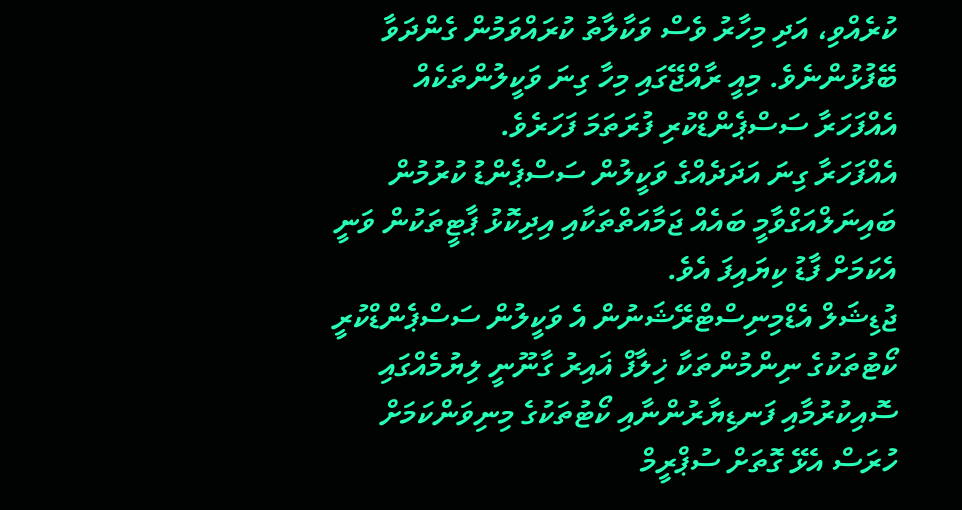ކުރެއްވި، އަދި މިހާރު ވެސް ވަކާލާތު ކުރައްވަމުން ގެންދަވާ ބޭފުޅުންނެވެ. މިއީ ރާއްޖޭގައި މިހާ ގިނަ ވަކީލުންތަކެއް އެއްފަހަރާ ސަސްޕެންޑްކުރި ފުރަތަމަ ފަހަރެވެ.
އެއްފަހަރާ ގިނަ އަދަދެއްގެ ވަކީލުން ސަސްޕެންޑު ކުރުމުން ބައިނަލްއަގްވާމީ ބައެއް ޖަމާއަތްތަކާއި އިދިކޮޅު ޕާޓީތަކުން ވަނީ އެކަމަށް ފާޑު ކިޔައިފަ އެވެ.
ޖުޑިޝަލް އެޑްމިނިސްޓްރޭޝަނުން އެ ވަކީލުން ސަސްޕެންޑްކުރީ ކޯޓުތަކުގެ ނިންމުންތަކާ ޚިލާފް ޣައިރު ގާނޫނީ ލިޔުމެއްގައި ސޮއިކުރުމާއި ފަނޑިޔާރުންނާއި ކޯޓުތަކުގެ މިނިވަންކަމަށް ހުރަސް އެޅޭ ގޮތަށް ސުޕްރީމް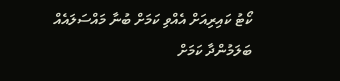ކޯޓު ކައިރިއަށް އެއްވި ކަމަށް ބުނާ މައްސަލައެއް ބަލަމުންދާ ކަމަށް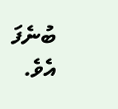ބުނެފަ އެވެ.